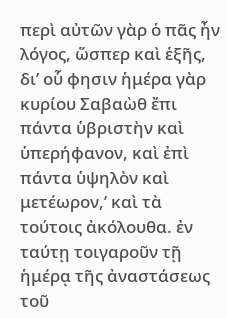περὶ αὐτῶν γὰρ ὁ πᾶς ἦν λόγος, ὥσπερ καὶ ἑξῆς, δι’ οὗ φησιν ἡμέρα γὰρ κυρίου Σαβαὼθ ἔπι πάντα ὑβριστὴν καὶ ὑπερήφανον, καὶ ἐπὶ πάντα ὑψηλὸν καὶ μετέωρον,’ καὶ τὰ τούτοις ἀκόλουθα. ἐν ταύτῃ τοιγαροῦν τῇ ἡμέρᾳ τῆς ἀναστάσεως τοῦ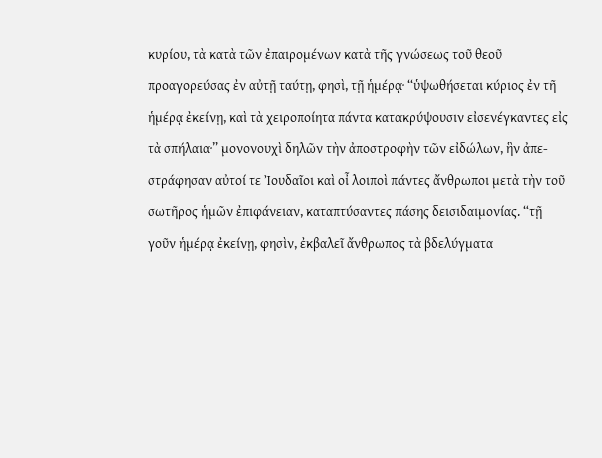κυρίου, τὰ κατὰ τῶν ἐπαιρομένων κατὰ τῆς γνώσεως τοῦ θεοῦ προαγορεύσας ἐν αὐτῇ ταύτῃ, φησὶ, τῇ ἡμέρᾳ· ‘‘ὑψωθήσεται κύριος ἐν τῆ ἡμέρᾳ ἐκείνῃ, καὶ τὰ χειροποίητα πάντα κατακρύψουσιν εἰσενέγκαντες εἰς τὰ σπήλαια·” μονονουχὶ δηλῶν τὴν ἀποστροφὴν τῶν εἰδώλων, ἣν ἀπε- στράφησαν αὐτοί τε Ἰουδαῖοι καὶ οἶ λοιποὶ πάντες ἄνθρωποι μετὰ τὴν τοῦ σωτῆρος ἡμῶν ἐπιφάνειαν, καταπτύσαντες πάσης δεισιδαιμονίας. “τῇ γοῦν ἡμέρᾳ ἐκείνῃ, φησὶν, ἐκβαλεῖ ἄνθρωπος τὰ βδελύγματα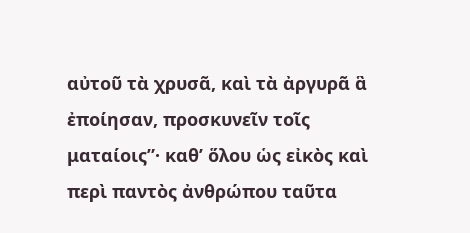αὐτοῦ τὰ χρυσᾶ, καὶ τὰ ἀργυρᾶ ἃ ἐποίησαν, προσκυνεῖν τοῖς ματαίοις”· καθ’ ὅλου ὡς εἰκὸς καὶ περὶ παντὸς ἀνθρώπου ταῦτα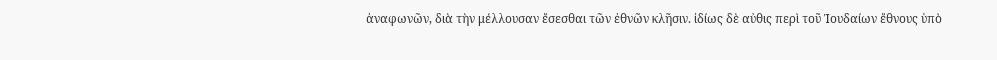ἀναφωνῶν, διὰ τὴν μέλλουσαν ἔσεσθαι τῶν ἐθνῶν κλῆσιν. ἰδίως δὲ αὐθις περὶ τοῦ Ἰουδαίων ἔθνους ὑπὸ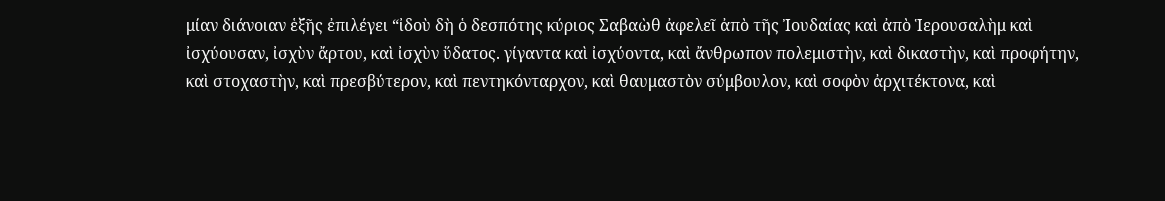μίαν διάνοιαν ἑξῆς ἐπιλέγει “ἰδοὺ δὴ ὁ δεσπότης κύριος Σαβαὼθ ἀφελεῖ ἀπὸ τῆς Ἰουδαίας καὶ ἀπὸ Ἱερουσαλὴμ καὶ ἰσχύουσαν, ἰσχὺν ἄρτου, καὶ ἰσχὺν ὕδατος. γίγαντα καὶ ἰσχύοντα, καὶ ἄνθρωπον πολεμιστὴν, καὶ δικαστὴν, καὶ προφήτην, καὶ στοχαστὴν, καὶ πρεσβύτερον, καὶ πεντηκόνταρχον, καὶ θαυμαστὸν σύμβουλον, καὶ σοφὸν ἀρχιτέκτονα, καὶ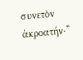συνετὸν ἀκροατήν·”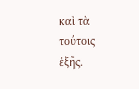καὶ τὰ τούτοις ἑξῆς.